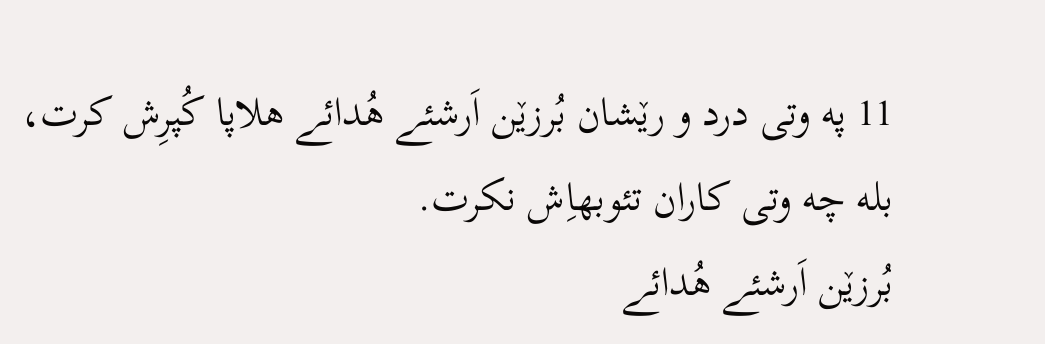11 په وتی درد و رێشان بُرزێن اَرشئے هُدائے هلاپا کُپرِش کرت، بله چه وتی کاران تئوبهاِش نکرت.
بُرزێن اَرشئے هُدائے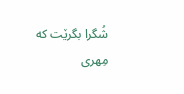شُگرا بگرێت که مِهری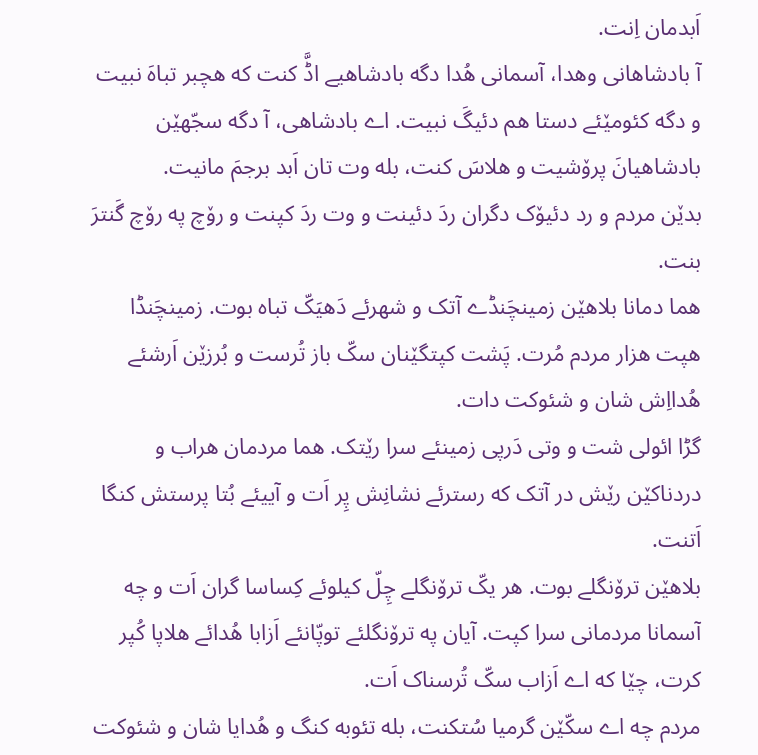اَبدمان اِنت.
آ بادشاهانی وهدا، آسمانی هُدا دگه بادشاهیے اڈَّ کنت که هچبر تباهَ نبیت و دگه کئومێئے دستا هم دئیگَ نبیت. اے بادشاهی، آ دگه سجّهێن بادشاهیانَ پرۆشیت و هلاسَ کنت، بله وت تان اَبد برجمَ مانیت.
بدێن مردم و رد دئیۆک دگران ردَ دئینت و وت ردَ کپنت و رۆچ په رۆچ گَنترَ بنت.
هما دمانا بلاهێن زمینچَنڈے آتک و شهرئے دَهیَکّ تباه بوت. زمینچَنڈا هپت هزار مردم مُرت. پَشت کپتگێنان سکّ باز تُرست و بُرزێن اَرشئے هُدااِش شان و شئوکت دات.
گڑا ائولی شت و وتی دَرپی زمینئے سرا رێتک. هما مردمان هراب و دردناکێن رێش در آتک که رسترئے نشانِش پِر اَت و آییئے بُتا پرستش کنگا اَتنت.
بلاهێن ترۆنگلے بوت. هر یکّ ترۆنگلے چِلّ کیلوئے کِساسا گران اَت و چه آسمانا مردمانی سرا کپت. آیان په ترۆنگلئے توپّانئے اَزابا هُدائے هلاپا کُپر کرت، چێا که اے اَزاب سکّ تُرسناک اَت.
مردم چه اے سکّێن گرمیا سُتکنت، بله تئوبه کنگ و هُدایا شان و شئوکت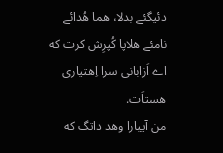دئیگئے بدلا، هما هُدائے نامئے هلاپا کُپرِش کرت که اے اَزابانی سرا اِهتیاری هستاَت.
من آییارا وهد داتگ که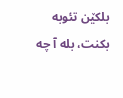بلکێن تئوبه بکنت، بله آ چه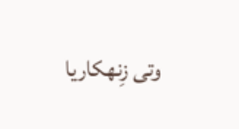وتی زِنهکاریا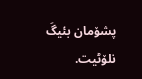پشۆمان بئیگَ نلۆٹیت.